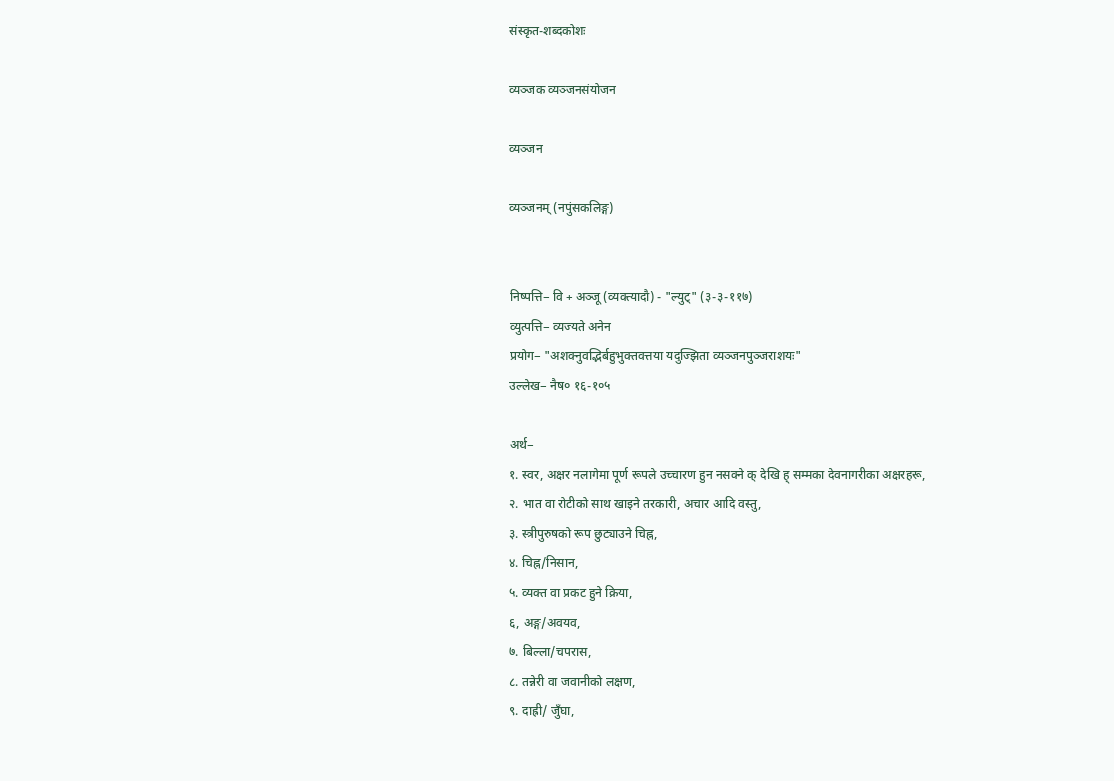संस्कृत-शब्दकोशः

व्यञ्जक व्यञ्जनसंयोजन

व्यञ्जन

व्यञ्जनम् (नपुंसकलिङ्ग)


निष्पत्ति− वि + अञ्जू (व्यक्त्यादौ) - "ल्युट्" (३-३-११७)
व्युत्पत्ति− व्यज्यते अनेन
प्रयोग− "अशक्नुवद्भिर्बहुभुक्तवत्तया यदुज्झिता व्यञ्जनपुञ्जराशयः"
उल्लेख− नैष० १६-१०५

अर्थ−
१. स्वर, अक्षर नलागेमा पूर्ण रूपले उच्चारण हुन नसक्ने क् देखि ह् सम्मका देवनागरीका अक्षरहरू,
२. भात वा रोटीको साथ खाइने तरकारी, अचार आदि वस्तु,
३. स्त्रीपुरुषको रूप छुट्याउने चिह्न,
४. चिह्न/निसान,
५. व्यक्त वा प्रकट हुने क्रिया,
६, अङ्ग/अवयव,
७. बिल्ला/चपरास,
८. तन्नेरी वा जवानीको लक्षण,
९. दाह्री/ जुँघा,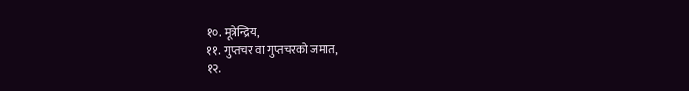१०. मूत्रेन्द्रिय,
११. गुप्तचर वा गुप्तचरको जमात,
१२.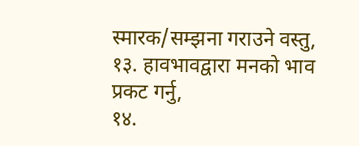स्मारक/सम्झना गराउने वस्तु,
१३. हावभावद्वारा मनको भाव प्रकट गर्नु,
१४.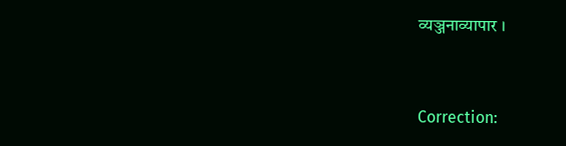व्यञ्जनाव्यापार ।



Correction: